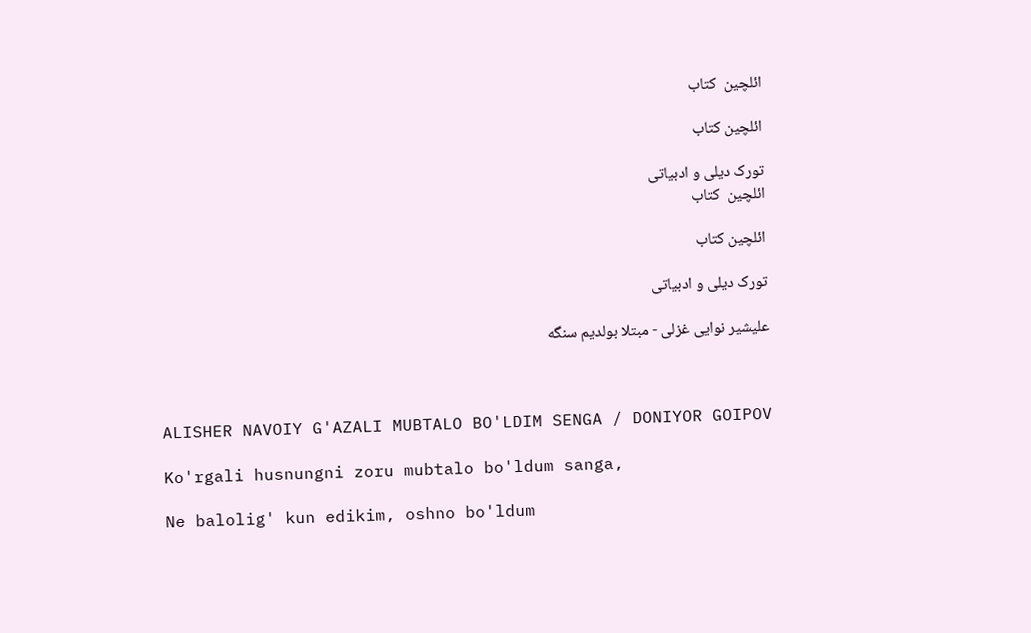ائلچین  کتاب

ائلچین کتاب

تورک دیلی و ادبیاتی
ائلچین  کتاب

ائلچین کتاب

تورک دیلی و ادبیاتی

علیشیر نوایی‌ غزلی - مبتلا بولدیم سنگه



ALISHER NAVOIY G'AZALI MUBTALO BO'LDIM SENGA / DONIYOR GOIPOV

Ko'rgali husnungni zoru mubtalo bo'ldum sanga,

Ne balolig' kun edikim, oshno bo'ldum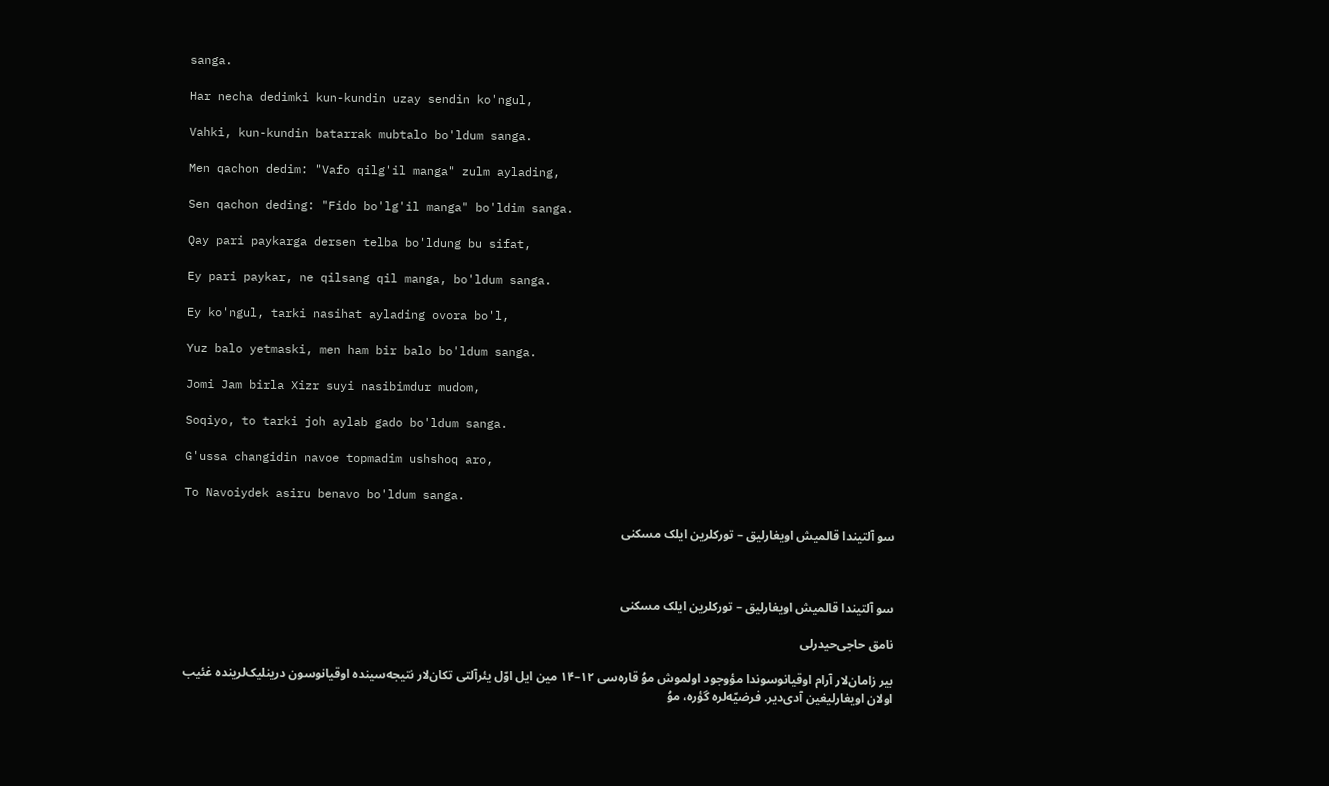sanga.

Har necha dedimki kun-kundin uzay sendin ko'ngul,

Vahki, kun-kundin batarrak mubtalo bo'ldum sanga.

Men qachon dedim: "Vafo qilg'il manga" zulm aylading,

Sen qachon deding: "Fido bo'lg'il manga" bo'ldim sanga.

Qay pari paykarga dersen telba bo'ldung bu sifat,

Ey pari paykar, ne qilsang qil manga, bo'ldum sanga.

Ey ko'ngul, tarki nasihat aylading ovora bo'l,

Yuz balo yetmaski, men ham bir balo bo'ldum sanga.

Jomi Jam birla Xizr suyi nasibimdur mudom,

Soqiyo, to tarki joh aylab gado bo'ldum sanga.

G'ussa changidin navoe topmadim ushshoq aro,

To Navoiydek asiru benavo bo'ldum sanga.

سو آلتیندا قالمیش اویغارلیق – تورکلرین ایلک مسکنی



سو آلتیندا قالمیش اویغارلیق – تورکلرین ایلک مسکنی

نامق حاجی‌حیدرلی

بیر زامان‌لار آرام اوقیانوسوندا مؤوجود اولموش موُ قاره‌سی ۱۲–۱۴ مین ایل اوّل یئرآلتی تکان‌لار نتیجه‌سینده اوقیانوسون درینلیک‌لرینده غئیب اولان اویغارلیغین آدی‌دیر. فرضیّه‌لره گؤره، موُ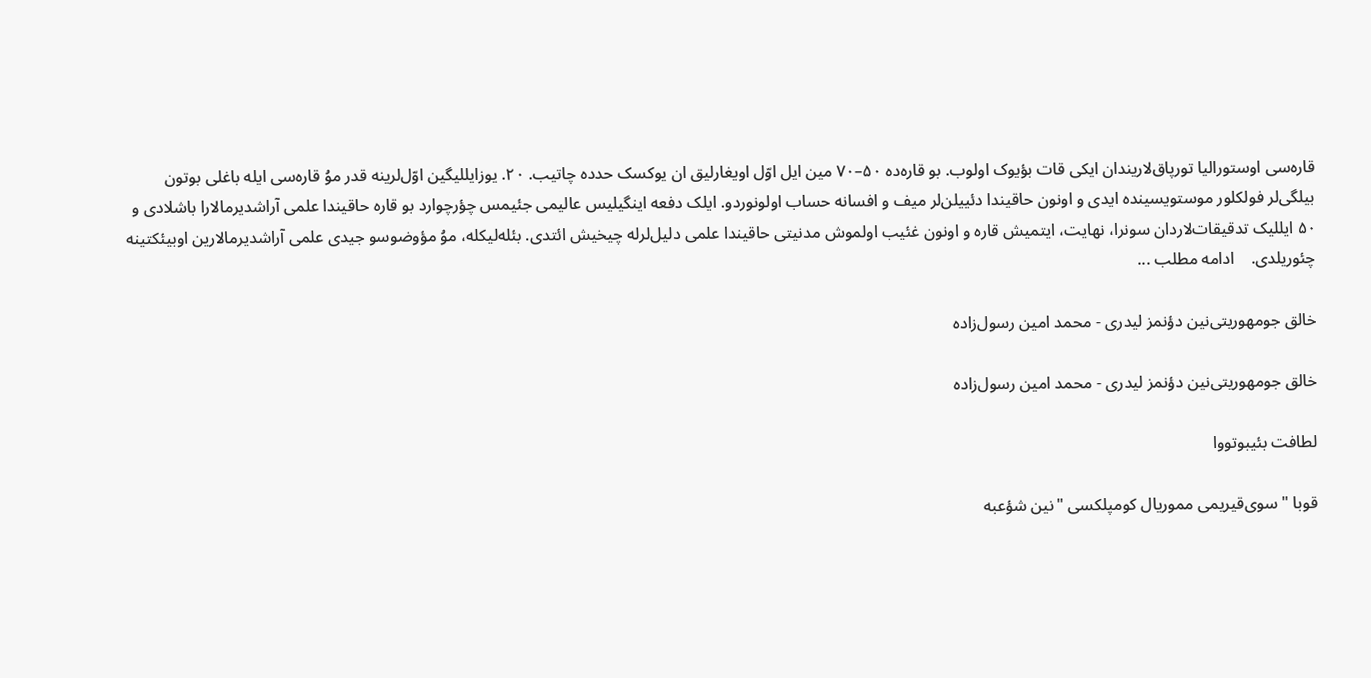قاره‌سی اوستورالیا تورپاق‌لاریندان ایکی قات بؤیوک اولوب. بو قاره‌‌ده ۵۰–۷۰ مین ایل اوّل اویغارلیق ان یوکسک حدده چاتیب. ۲۰. یوزایللیگین اوّل‌لرینه قدر موُ قاره‌سی ایله باغلی بوتون بیلگی‌لر فولکلور موستویسینده ایدی و اونون حاقیندا دئییلن‌لر میف و افسانه حساب اولونوردو. ایلک دفعه اینگیلیس عالیمی جئیمس چؤرچوارد بو قاره حاقیندا علمی آراشدیرمالارا باشلادی و ۵۰ ایللیک تدقیقات‌لاردان سونرا، نهایت، ایتمیش قاره و اونون غئیب اولموش مدنیتی حاقیندا علمی دلیل‌لرله چیخیش ائتدی. بئله‌لیکله، موُ مؤوضوسو جیدی علمی آراشدیرمالارین اوبیئکتینه چئوریلدی.    ادامه مطلب ...

خالق جومهوریتی‌نین دؤنمز لیدری - محمد امین رسول‌زاده

خالق جومهوریتی‌نین دؤنمز لیدری - محمد امین رسول‌زاده

لطافت بئیبوتووا

قوبا " سوی‌قیریمی مموریال کومپلکسی "نین شؤعبه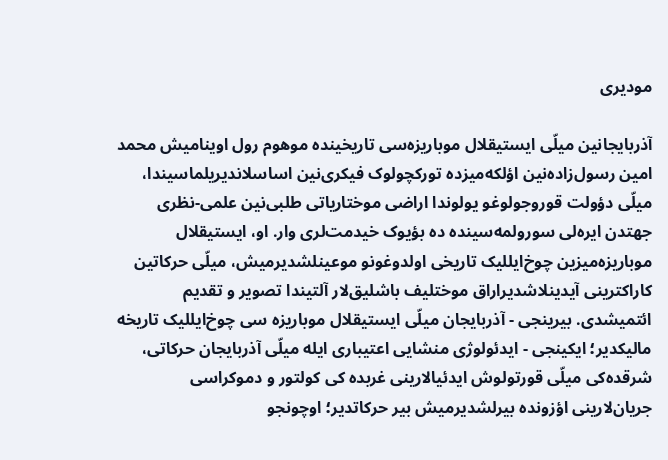مودیری

آذربایجانین میلّی ایستیقلال موباریزه‌سی تاریخینده موهوم رول اوینامیش محمد امین رسول‌زاده‌نین اؤلکه‌میزده تورکچولوک فیکری‌نین اساسلاندیریلماسیندا، میلّی دؤولت قوروجولوغو یولوندا اراضی موختاریاتی طلبی‌نین علمی-نظری جهتدن ایره‌لی سورولمه‌سینده ده بؤیوک خیدمت‌لری وار. او، ایستیقلال موباریزه‌میزین چوخ‌ایللیک تاریخی اولدوغونو موعینلشدیرمیش، میلّی حرکاتین کاراکترینی آیدینلاشدیراراق موختلیف باشلیق‌لار آلتیندا تصویر و تقدیم ائتمیشدی. بیرینجی - آذربایجان میلّی ایستیقلال موباریزه سی چوخ‌ایللیک تاریخه مالیکدیر؛ ایکینجی - ایدئولوژی منشایی اعتیباری ایله میلّی آذربایجان حرکاتی، شرقده‌کی میلّی قورتولوش ایدئیالارینی غربده کی کولتور و دموکراسی جریان‌لارینی اؤزونده بیرلشدیرمیش بیر حرکاتدیر؛ اوچونجو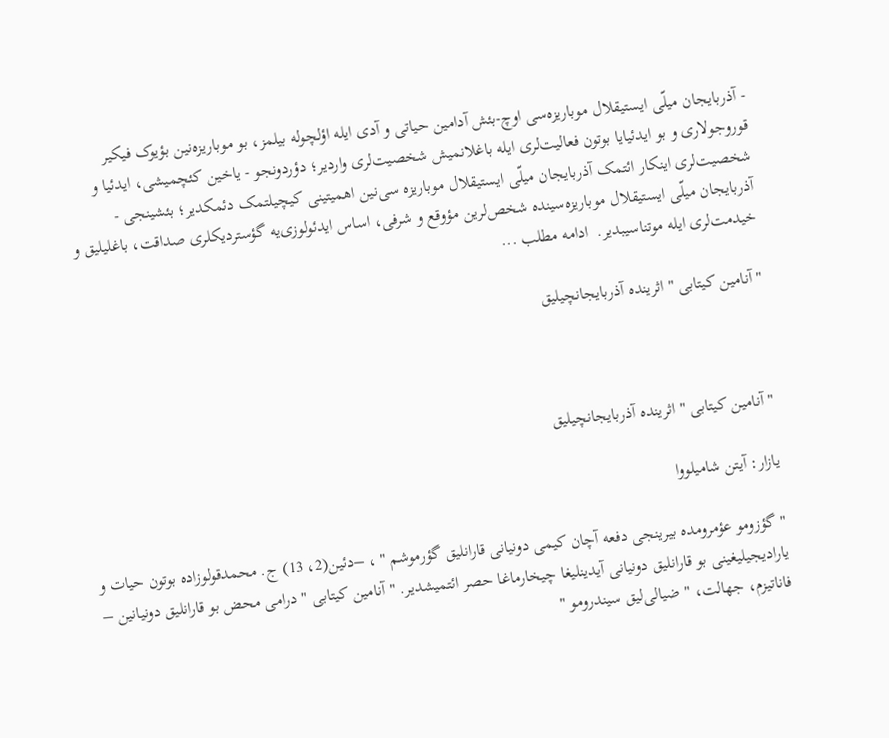- آذربایجان میلّی ایستیقلال موباریزه‌سی اوچ-بئش آدامین حیاتی و آدی ایله اؤلچوله بیلمز، بو موباریزه‌نین بؤیوک فیکیر قوروجولاری و بو ایدئیایا بوتون فعالیت‌لری ایله باغلانمیش شخصیت‌لری واردیر؛ دؤردونجو - یاخین کئچمیشی، ایدئیا و شخصیت‌لری اینکار ائتمک آذربایجان میلّی ایستیقلال موباریزه سی‌نین اهمیتینی کیچیلتمک دئمکدیر؛ بئشینجی - آذربایجان میلّی ایستیقلال موباریزه‌سینده شخص‌لرین مؤوقع و شرفی، اساس ایدئولوزی‌یه گؤستردیکلری صداقت، باغلیلیق و خیدمت‌لری ایله موتناسیبدیر.  ادامه مطلب ...

" آنامین کیتابی " اثرینده آذربایجانچیلیق



" آنامین کیتابی " اثرینده آذربایجانچیلیق

یازار: آیتن شامیلووا

" گؤزومو عؤمرومده بیرینجی دفعه آچان کیمی دونیانی قارانلیق گؤرموشم " ، –دئین(2، 13) ج. محمدقولوزاده بوتون حیات و یارادیجیلیغینی بو قارانلیق دونیانی آیدینلیغا چیخارماغا حصر ائتمیشدیر. " آنامین کیتابی " درامی محض بو قارانلیق دونیانین – فاناتیزم، جهالت، " ضیالی‌لیق سیندرومو "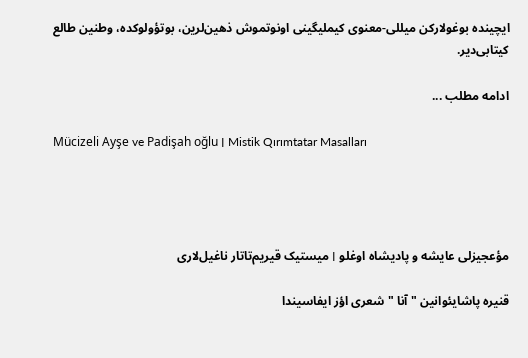ایچینده بوغولارکن میللی-معنوی کیملیگینی اونوتموش ذهین‌لرین، بوتؤولوکده، وطنین طالع کیتابی‌دیر.

ادامه مطلب ...

Mücizeli Ayşe ve Padişah oğlu ׀ Mistik Qırımtatar Masalları




مؤعجیزلی عایشه و پادیشاه اوغلو ׀ میستیک قیریم‌تاتار ناغیل‌لاری

قنیره پاشایئوانین " آنا " شعری اؤز ایفاسیندا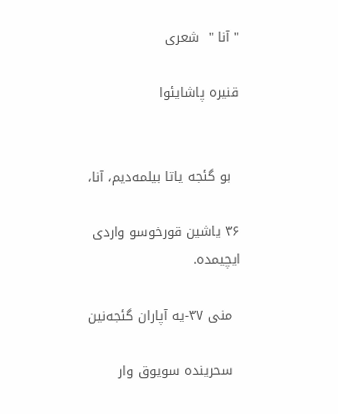" آنا "  شعری

قنیره پاشایئوا


  بو گئجه یاتا بیلمه‌دیم، آنا،

۳۶ یاشین قورخوسو واردی ایچیمده.

  منی ۳۷-یه آپاران گئجه‌نین

  سحرینده سویوق وار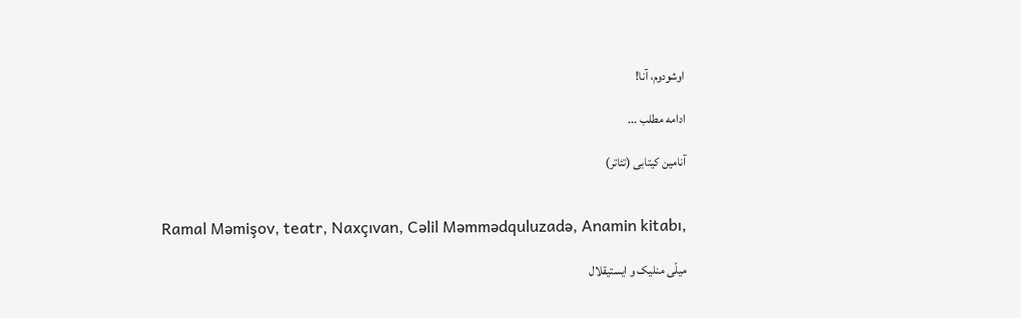اوشودوم، آنا!

ادامه مطلب ...

آنامین کیتابی (تئاتر)


Ramal Məmişov, teatr, Naxçıvan, Cəlil Məmmədquluzadə, Anamin kitabı,

میلّی منلیک و ایستیقلال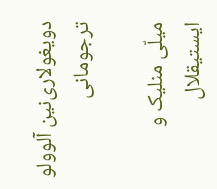دویغولاری‌نین آلوولو ترجومانی

میلّی منلیک و ایستیقلال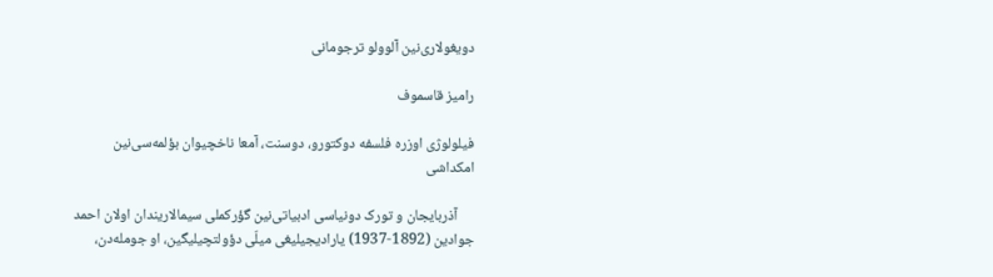دویغولاری‌نین آلوولو ترجومانی

رامیز قاسموف

فیلولوژی اوزره فلسفه دوکتورو، دوسنت، آمعا ناخچیوان بؤلمه‌سی‌نین امکداشی

     آذربایجان و تورک دونیاسی ادبیاتی‌نین گؤرکملی سیمالاریندان اولان احمد جوادین (1892-1937) یارادیجیلیغی میلّی دؤولتچیلیگین، او جومله‌دن،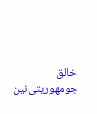خالق جومهوریتی‌نین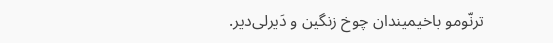ترنّومو باخیمیندان چوخ زنگین و دَیرلی‌دیر.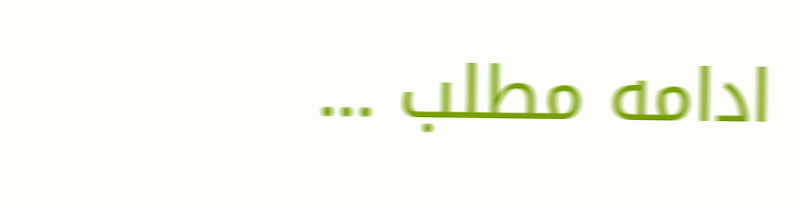ادامه مطلب ...